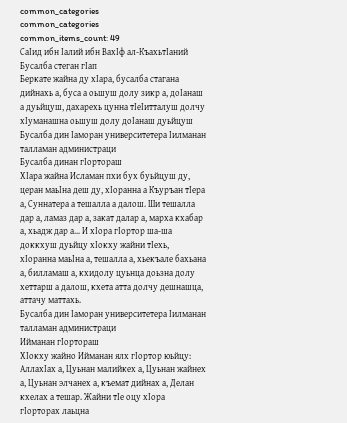common_categories
common_categories
common_items_count: 49
СаIид ибн Iалий ибн ВахIф ал-КъахьтIаний
Бусалба стеган гIап
Беркате жайна ду хIара, бусалба стагана дийнахь а, буса а оьшуш долу зикр а, доIанаш а дуьйцуш, дахарехь цунна тIеIитталуш долчу хIуманашна оьшуш долу доIанаш дуьйцуш
Бусалба дин Iаморан университетера Iилманан талламан администраци
Бусалба динан гIортораш
ХIара жайна Исламан пхи бух буьйцуш ду, церан маьIна деш ду, хIоранна а Къуръан тIера а, Суннатера а тешалла а далош. Ши тешалла дар а, ламаз дар а, закат далар а, марха кхабар а, хьадж дар а… И хIора гIортор ша-ша доккхуш дуьйцу хIокху жайни тIехь, хIоранна маьIна а, тешалла а, хьекъале бахьана а, билламаш а, кхидолу цуьнца доьзна долу хеттарш а далош, кхета атта долчу дешнашца, аттачу маттахь.
Бусалба дин Iаморан университетера Iилманан талламан администраци
Ийманан гIортораш
ХIокху жайно Ийманан ялх гIортор юьйцу: АллахIах а, Цуьнан малийкех а, Цуьнан жайнех а, Цуьнан элчанех а, къемат дийнах а, Делан кхелах а тешар. Жайни тIе оцу хIора гIорторах лаьцна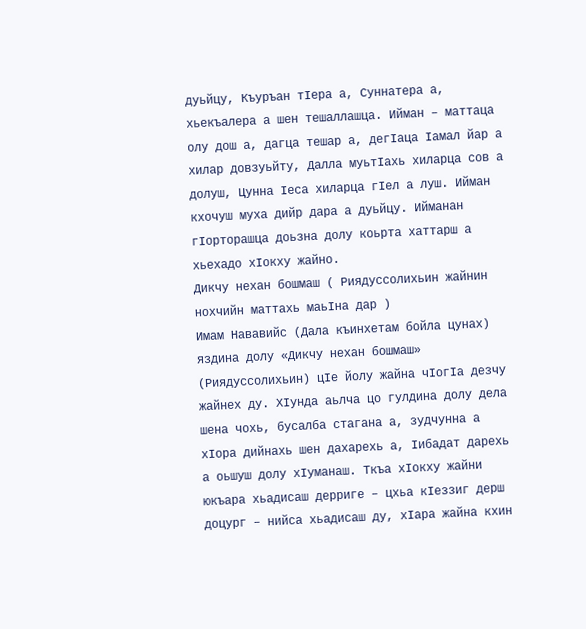дуьйцу, Къуръан тIера а, Суннатера а, хьекъалера а шен тешаллашца. Ийман – маттаца олу дош а, дагца тешар а, дегIаца Iамал йар а хилар довзуьйту, Далла муьтIахь хиларца сов а долуш, Цунна Iеса хиларца гIел а луш. Ийман кхочуш муха дийр дара а дуьйцу. Ийманан гIорторашца доьзна долу коьрта хаттарш а хьехадо хIокху жайно.
Дикчу нехан бошмаш ( Риядуссолихьин жайнин нохчийн маттахь маьIна дар )
Имам Нававийс (Дала къинхетам бойла цунах) яздина долу «Дикчу нехан бошмаш» (Риядуссолихьин) цIе йолу жайна чIогIа дезчу жайнех ду. ХIунда аьлча цо гулдина долу дела шена чохь, бусалба стагана а, зудчунна а хIора дийнахь шен дахарехь а, Iибадат дарехь а оьшуш долу хIуманаш. Ткъа хIокху жайни юкъара хьадисаш дерриге – цхьа кIеззиг дерш доцург – нийса хьадисаш ду, хIара жайна кхин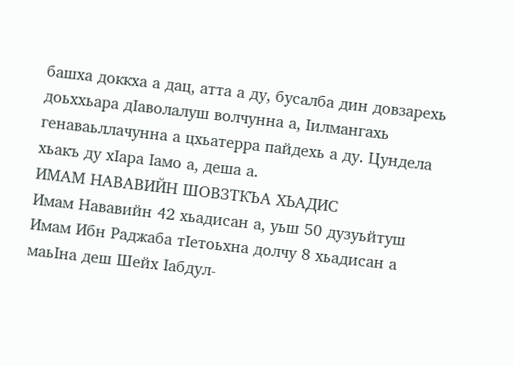башха доккха а дац, атта а ду, бусалба дин довзарехь доьххьара дIаволалуш волчунна а, Iилмангахь генаваьллачунна а цхьатерра пайдехь а ду. Цундела хьакъ ду хIара Iамо а, деша а.
ИМАМ НАВАВИЙН ШОВЗТКЪА ХЬАДИС
Имам Нававийн 42 хьадисан а, уьш 50 дузуьйтуш Имам Ибн Раджаба тIетоьхна долчу 8 хьадисан а маьIна деш Шейх Iабдул-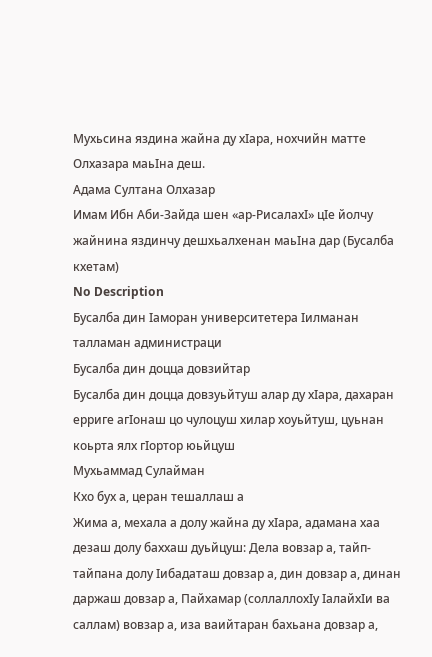Мухьсина яздина жайна ду хIара, нохчийн матте Олхазара маьIна деш.
Адама Султана Олхазар
Имам Ибн Аби-Зайда шен «ар-РисалахI» цIе йолчу жайнина яздинчу дешхьалхенан маьIна дар (Бусалба кхетам)
No Description
Бусалба дин Iаморан университетера Iилманан талламан администраци
Бусалба дин доцца довзийтар
Бусалба дин доцца довзуьйтуш алар ду хIара, дахаран ерриге агIонаш цо чулоцуш хилар хоуьйтуш, цуьнан коьрта ялх гIортор юьйцуш
Мухьаммад Сулайман
Кхо бух а, церан тешаллаш а
Жима а, мехала а долу жайна ду хIара, адамана хаа дезаш долу баххаш дуьйцуш: Дела вовзар а, тайп-тайпана долу Iибадаташ довзар а, дин довзар а, динан даржаш довзар а, Пайхамар (соллаллохIу IалайхIи ва саллам) вовзар а, иза ваийтаран бахьана довзар а,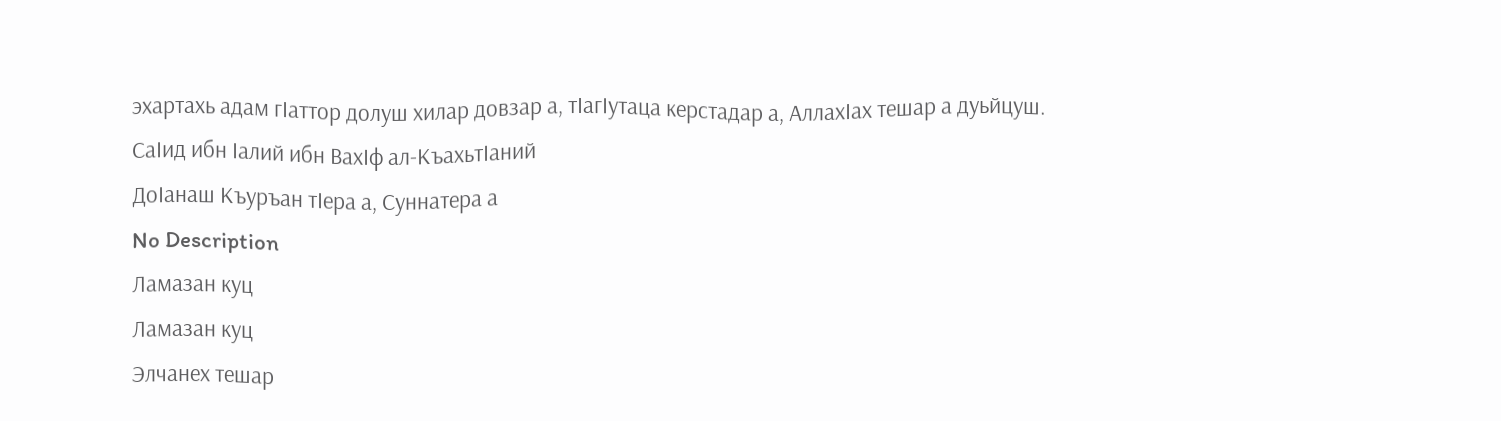эхартахь адам гIаттор долуш хилар довзар а, тIагIутаца керстадар а, АллахIах тешар а дуьйцуш.
СаIид ибн Iалий ибн ВахIф ал-КъахьтIаний
ДоIанаш Къуръан тIера а, Суннатера а
No Description
Ламазан куц
Ламазан куц
Элчанех тешар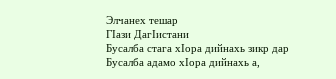Элчанех тешар
ГIази ДагIистани
Бусалба стага хIора дийнахь зикр дар
Бусалба адамо хIора дийнахь а,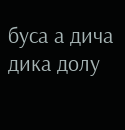буса а дича дика долу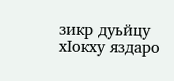зикр дуьйцу хIокху яздаро